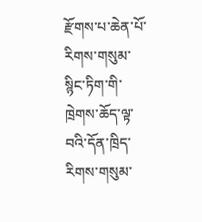རྫོགས་པ་ཆེན་པོ་རིགས་གསུམ་སྙིང་ཏིག་གི་ཁྲེགས་ཆོད་ལྟ་བའི་དོན་ཁྲིད་རིགས་གསུམ་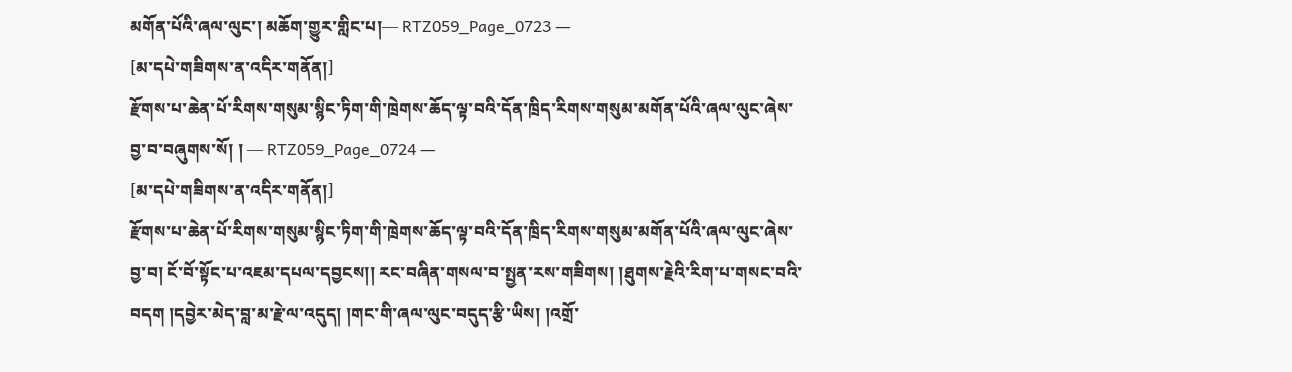མགོན་པོའི་ཞལ་ལུང་། མཆོག་གྱུར་གླིང་པ།― RTZ059_Page_0723 ―
[མ་དཔེ་གཟིགས་ན་འདིར་གནོན།]
རྫོགས་པ་ཆེན་པོ་རིགས་གསུམ་སྙིང་ཏིག་གི་ཁྲེགས་ཆོད་ལྟ་བའི་དོན་ཁྲིད་རིགས་གསུམ་མགོན་པོའི་ཞལ་ལུང་ཞེས་བྱ་བ་བཞུགས་སོ། ། ― RTZ059_Page_0724 ―
[མ་དཔེ་གཟིགས་ན་འདིར་གནོན།]
རྫོགས་པ་ཆེན་པོ་རིགས་གསུམ་སྙིང་ཏིག་གི་ཁྲེགས་ཆོད་ལྟ་བའི་དོན་ཁྲིད་རིགས་གསུམ་མགོན་པོའི་ཞལ་ལུང་ཞེས་བྱ་བ། ངོ་བོ་སྟོང་པ་འཇམ་དཔལ་དབྱངས།། རང་བཞིན་གསལ་བ་སྤྱན་རས་གཟིགས། །ཐུགས་རྗེའི་རིག་པ་གསང་བའི་བདག །དབྱེར་མེད་བླ་མ་རྗེ་ལ་འདུད། །གང་གི་ཞལ་ལུང་བདུད་རྩི་ཡིས། །འགྲོ་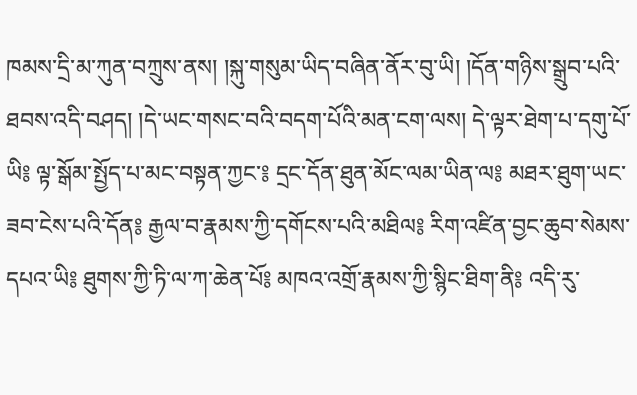ཁམས་དྲི་མ་ཀུན་བཀྲུས་ནས། །སྐུ་གསུམ་ཡིད་བཞིན་ནོར་བུ་ཡི། །དོན་གཉིས་སྒྲུབ་པའི་ཐབས་འདི་བཤད། །དེ་ཡང་གསང་བའི་བདག་པོའི་མན་ངག་ལས། དེ་ལྟར་ཐེག་པ་དགུ་པོ་ཡི༔ ལྟ་སྒོམ་སྤྱོད་པ་མང་བསྟན་ཀྱང་༔ དྲང་དོན་ཐུན་མོང་ལམ་ཡིན་ལ༔ མཐར་ཐུག་ཡང་ཟབ་ངེས་པའི་དོན༔ རྒྱལ་བ་རྣམས་ཀྱི་དགོངས་པའི་མཐིལ༔ རིག་འཛིན་བྱང་ཆུབ་སེམས་དཔའ་ཡི༔ ཐུགས་ཀྱི་ཏི་ལ་ཀ་ཆེན་པོ༔ མཁའ་འགྲོ་རྣམས་ཀྱི་སྙིང་ཐིག་ནི༔ འདི་རུ་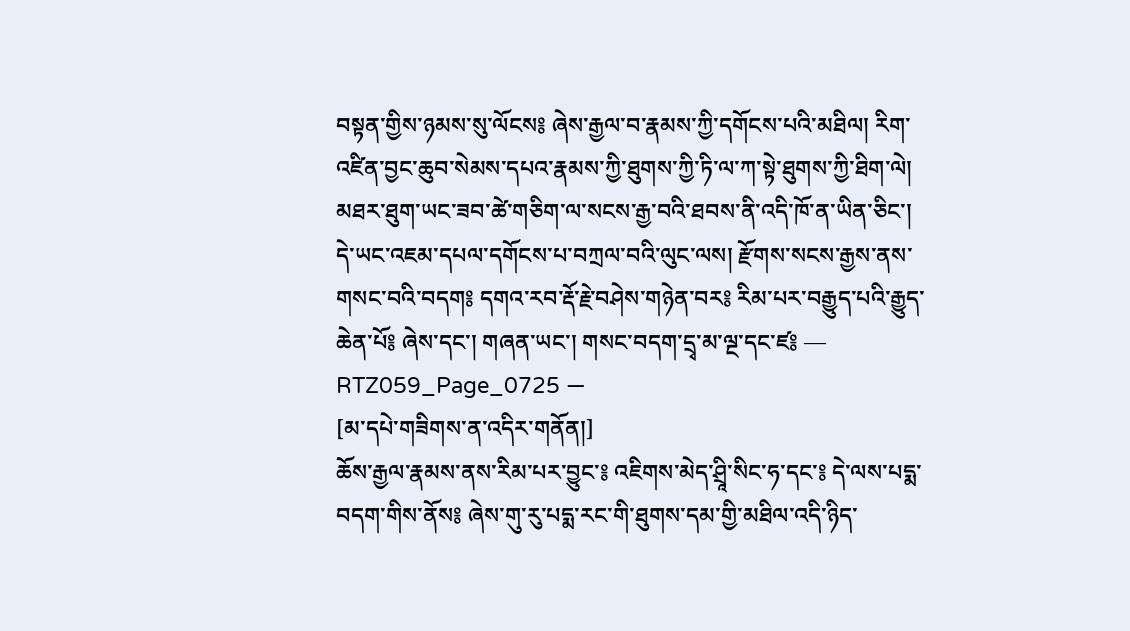བསྟན་གྱིས་ཉམས་སུ་ལོངས༔ ཞེས་རྒྱལ་བ་རྣམས་ཀྱི་དགོངས་པའི་མཐིལ། རིག་འཛིན་བྱང་ཆུབ་སེམས་དཔའ་རྣམས་ཀྱི་ཐུགས་ཀྱི་ཏི་ལ་ཀ་སྟེ་ཐུགས་ཀྱི་ཐིག་ལེ། མཐར་ཐུག་ཡང་ཟབ་ཚེ་གཅིག་ལ་སངས་རྒྱ་བའི་ཐབས་ནི་འདི་ཁོ་ན་ཡིན་ཅིང་། དེ་ཡང་འཇམ་དཔལ་དགོངས་པ་བཀྲལ་བའི་ལུང་ལས། རྫོགས་སངས་རྒྱས་ནས་གསང་བའི་བདག༔ དགའ་རབ་རྡོ་རྗེ་བཤེས་གཉེན་བར༔ རིམ་པར་བརྒྱུད་པའི་རྒྱུད་ཆེན་པོ༔ ཞེས་དང་། གཞན་ཡང་། གསང་བདག་དྲྭ་མ་ལྔ་དང་ཛ༔ ― RTZ059_Page_0725 ―
[མ་དཔེ་གཟིགས་ན་འདིར་གནོན།]
ཆོས་རྒྱལ་རྣམས་ནས་རིམ་པར་བྱུང་༔ འཇིགས་མེད་ཤྲཱི་སིང་ཧ་དང་༔ དེ་ལས་པདྨ་བདག་གིས་ནོས༔ ཞེས་གུ་རུ་པདྨ་རང་གི་ཐུགས་དམ་གྱི་མཐིལ་འདི་ཉིད་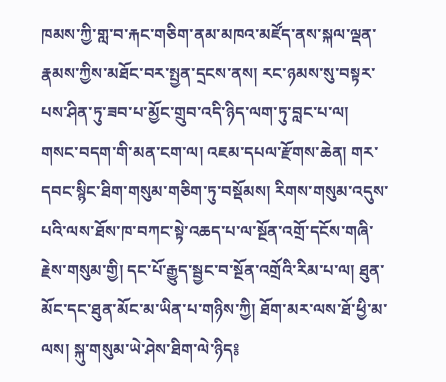ཁམས་ཀྱི་གླ་བ་རྐང་གཅིག་ནམ་མཁའ་མཛོད་ནས་སྐལ་ལྡན་རྣམས་ཀྱིས་མཐོང་བར་སྤྱན་དྲངས་ནས། རང་ཉམས་སུ་བསྟར་པས་ཤིན་ཏུ་ཟབ་པ་མྱོང་གྲུབ་འདི་ཉིད་ལག་ཏུ་བླང་པ་ལ། གསང་བདག་གི་མན་ངག་ལ། འཇམ་དཔལ་རྫོགས་ཆེན། གར་དབང་སྙིང་ཐིག་གསུམ་གཅིག་ཏུ་བསྡོམས། རིགས་གསུམ་འདུས་པའི་ལས་ཐོས་ཁ་བཀང་སྟེ་འཆད་པ་ལ་སྔོན་འགྲོ་དངོས་གཞི་རྗེས་གསུམ་གྱི། དང་པོ་རྒྱུད་སྦྱང་བ་སྔོན་འགྲོའི་རིམ་པ་ལ། ཐུན་མོང་དང་ཐུན་མོང་མ་ཡིན་པ་གཉིས་ཀྱི། ཐོག་མར་ལས་ཐོ་ཕྱི་མ་ལས། སྐུ་གསུམ་ཡེ་ཤེས་ཐིག་ལེ་ཉིད༔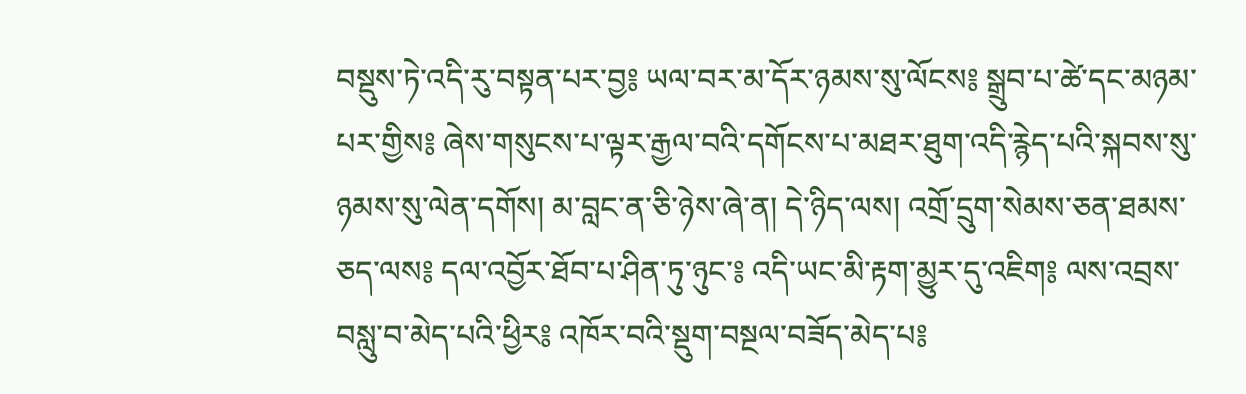བསྡུས་ཏེ་འདི་རུ་བསྟན་པར་བྱ༔ ཡལ་བར་མ་དོར་ཉམས་སུ་ལོངས༔ སྒྲུབ་པ་ཚེ་དང་མཉམ་པར་གྱིས༔ ཞེས་གསུངས་པ་ལྟར་རྒྱལ་བའི་དགོངས་པ་མཐར་ཐུག་འདི་རྙེད་པའི་སྐབས་སུ་ཉམས་སུ་ལེན་དགོས། མ་བླང་ན་ཅི་ཉེས་ཞེ་ན། དེ་ཉིད་ལས། འགྲོ་དྲུག་སེམས་ཅན་ཐམས་ཅད་ལས༔ དལ་འབྱོར་ཐོབ་པ་ཤིན་ཏུ་ཉུང་༔ འདི་ཡང་མི་རྟག་མྱུར་དུ་འཇིག༔ ལས་འབྲས་བསླུ་བ་མེད་པའི་ཕྱིར༔ འཁོར་བའི་སྡུག་བསྔལ་བཟོད་མེད་པ༔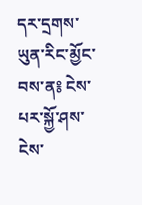དར་དྲགས་ཡུན་རིང་མྱོང་བས་ན༔ ངེས་པར་སྐྱོ་ཤས་ངེས་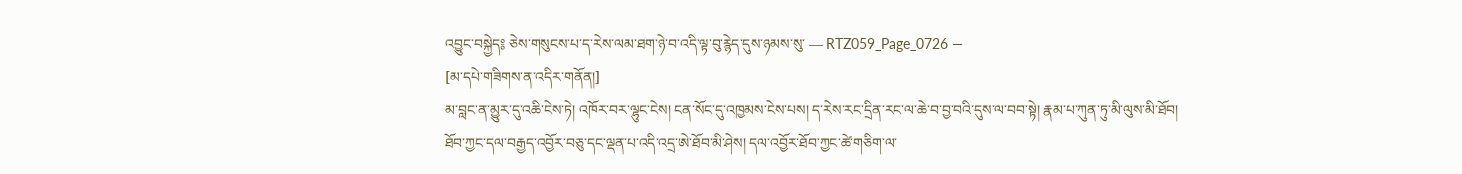འབྱུང་བསྐྱེད༔ ཅེས་གསུངས་པ་ད་རེས་ལམ་ཐག་ཉེ་བ་འདི་ལྟ་བུ་རྙེད་དུས་ཉམས་སུ་ ― RTZ059_Page_0726 ―
[མ་དཔེ་གཟིགས་ན་འདིར་གནོན།]
མ་བླང་ན་མྱུར་དུ་འཆི་ངེས་ཏེ། འཁོར་བར་ལྷུང་ངེས། ངན་སོང་དུ་འཁྱམས་ངེས་པས། ད་རེས་རང་དྲིན་རང་ལ་ཆེ་བ་བྱ་བའི་དུས་ལ་བབ་སྟེ། རྣམ་པ་ཀུན་ཏུ་མི་ལུས་མི་ཐོབ། ཐོབ་ཀྱང་དལ་བརྒྱད་འབྱོར་བཅུ་དང་ལྡན་པ་འདི་འདྲ་ཨེ་ཐོབ་མི་ཤེས། དལ་འབྱོར་ཐོབ་ཀྱང་ཚེ་གཅིག་ལ་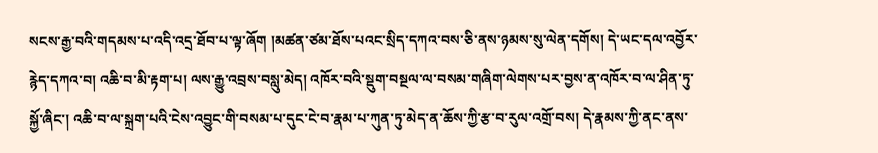སངས་རྒྱ་བའི་གདམས་པ་འདི་འདྲ་ཐོབ་པ་ལྟ་ཞོག །མཚན་ཙམ་ཐོས་པའང་སྲིད་དཀའ་བས་ཅི་ནས་ཉམས་སུ་ལེན་དགོས། དེ་ཡང་དལ་འབྱོར་རྙེད་དཀའ་བ། འཆི་བ་མི་རྟག་པ། ལས་རྒྱུ་འབྲས་བསླུ་མེད། འཁོར་བའི་སྡུག་བསྔལ་ལ་བསམ་གཞིག་ལེགས་པར་བྱས་ན་འཁོར་བ་ལ་ཤིན་ཏུ་སྐྱོ་ཞིང་། འཆི་བ་ལ་སྐྲག་པའི་ངེས་འབྱུང་གི་བསམ་པ་དུང་ངེ་བ་རྣམ་པ་ཀུན་ཏུ་མེད་ན་ཆོས་ཀྱི་རྩ་བ་རུལ་འགྲོ་བས། དེ་རྣམས་ཀྱི་ནང་ནས་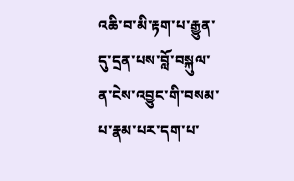འཆི་བ་མི་རྟག་པ་རྒྱུན་དུ་དྲན་པས་བློ་བསྐུལ་ན་ངེས་འབྱུང་གི་བསམ་པ་རྣམ་པར་དག་པ་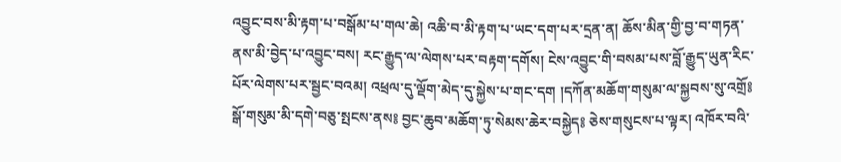འབྱུང་བས་མི་རྟག་པ་བསྒོམ་པ་གལ་ཆེ། འཆི་བ་མི་རྟག་པ་ཡང་དག་པར་དྲན་ན། ཆོས་མིན་གྱི་བྱ་བ་གཏན་ནས་མི་བྱེད་པ་འབྱུང་བས། རང་རྒྱུད་ལ་ལེགས་པར་བརྟག་དགོས། ངེས་འབྱུང་གི་བསམ་པས་བློ་རྒྱུད་ཡུན་རིང་པོར་ལེགས་པར་སྦྱང་བའམ། འཕྲལ་དུ་ལྡོག་མེད་དུ་སྐྱེས་པ་གང་དག །དཀོན་མཆོག་གསུམ་ལ་སྐྱབས་སུ་འགྲོ༔ སྒོ་གསུམ་མི་དགེ་བཅུ་སྤངས་ནས༔ བྱང་ཆུབ་མཆོག་ཏུ་སེམས་ཆེར་བསྐྱེད༔ ཅེས་གསུངས་པ་ལྟར། འཁོར་བའི་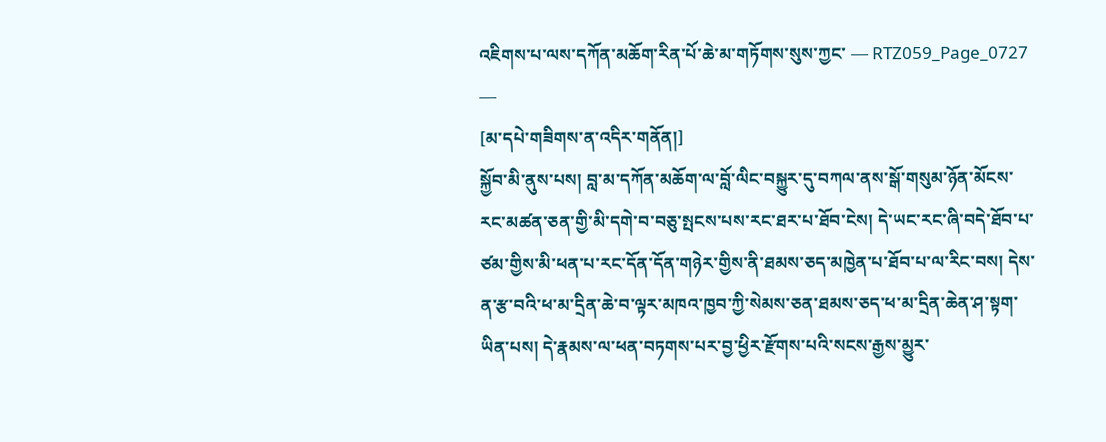འཇིགས་པ་ལས་དཀོན་མཆོག་རིན་པོ་ཆེ་མ་གཏོགས་སུས་ཀྱང་ ― RTZ059_Page_0727 ―
[མ་དཔེ་གཟིགས་ན་འདིར་གནོན།]
སྐྱོབ་མི་ནུས་པས། བླ་མ་དཀོན་མཆོག་ལ་བློ་ལིང་བསྐྱུར་དུ་བཀལ་ནས་སྒོ་གསུམ་ཉོན་མོངས་རང་མཚན་ཅན་གྱི་མི་དགེ་བ་བཅུ་སྤངས་པས་རང་ཐར་པ་ཐོབ་ངེས། དེ་ཡང་རང་ཞི་བདེ་ཐོབ་པ་ཙམ་གྱིས་མི་ཕན་པ་རང་དོན་དོན་གཉེར་གྱིས་ནི་ཐམས་ཅད་མཁྱེན་པ་ཐོབ་པ་ལ་རིང་བས། དེས་ན་རྩ་བའི་ཕ་མ་དྲིན་ཆེ་བ་ལྟར་མཁའ་ཁྱབ་ཀྱི་སེམས་ཅན་ཐམས་ཅད་ཕ་མ་དྲིན་ཆེན་ཤ་སྟག་ཡིན་པས། དེ་རྣམས་ལ་ཕན་བཏགས་པར་བྱ་ཕྱིར་རྫོགས་པའི་སངས་རྒྱས་མྱུར་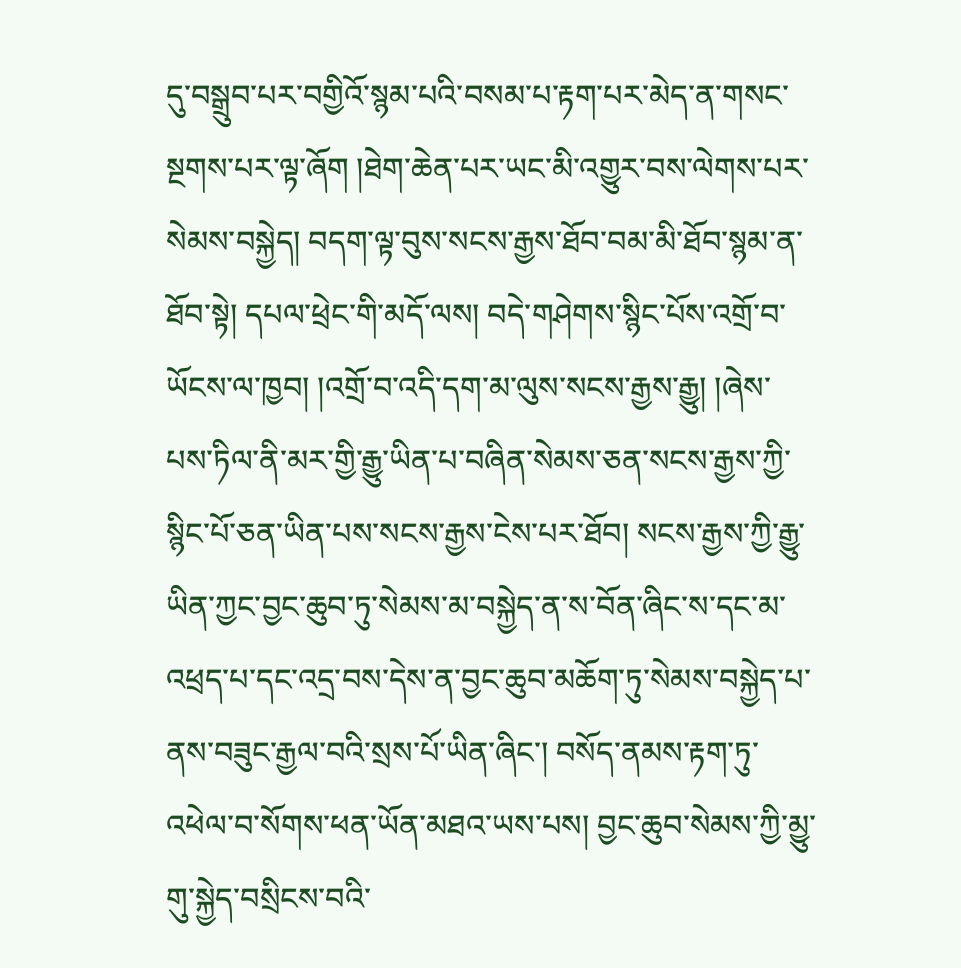དུ་བསྒྲུབ་པར་བགྱིའོ་སྙམ་པའི་བསམ་པ་རྟག་པར་མེད་ན་གསང་སྔགས་པར་ལྟ་ཞོག །ཐེག་ཆེན་པར་ཡང་མི་འགྱུར་བས་ལེགས་པར་སེམས་བསྐྱེད། བདག་ལྟ་བུས་སངས་རྒྱས་ཐོབ་བམ་མི་ཐོབ་སྙམ་ན་ཐོབ་སྟེ། དཔལ་ཕྲེང་གི་མདོ་ལས། བདེ་གཤེགས་སྙིང་པོས་འགྲོ་བ་ཡོངས་ལ་ཁྱབ། །འགྲོ་བ་འདི་དག་མ་ལུས་སངས་རྒྱས་རྒྱུ། །ཞེས་པས་ཏིལ་ནི་མར་གྱི་རྒྱུ་ཡིན་པ་བཞིན་སེམས་ཅན་སངས་རྒྱས་ཀྱི་སྙིང་པོ་ཅན་ཡིན་པས་སངས་རྒྱས་ངེས་པར་ཐོབ། སངས་རྒྱས་ཀྱི་རྒྱུ་ཡིན་ཀྱང་བྱང་ཆུབ་ཏུ་སེམས་མ་བསྐྱེད་ན་ས་བོན་ཞིང་ས་དང་མ་འཕྲད་པ་དང་འདྲ་བས་དེས་ན་བྱང་ཆུབ་མཆོག་ཏུ་སེམས་བསྐྱེད་པ་ནས་བཟུང་རྒྱལ་བའི་སྲས་པོ་ཡིན་ཞིང་། བསོད་ནམས་རྟག་ཏུ་འཕེལ་བ་སོགས་ཕན་ཡོན་མཐའ་ཡས་པས། བྱང་ཆུབ་སེམས་ཀྱི་མྱུ་གུ་སྐྱེད་བསྲིངས་བའི་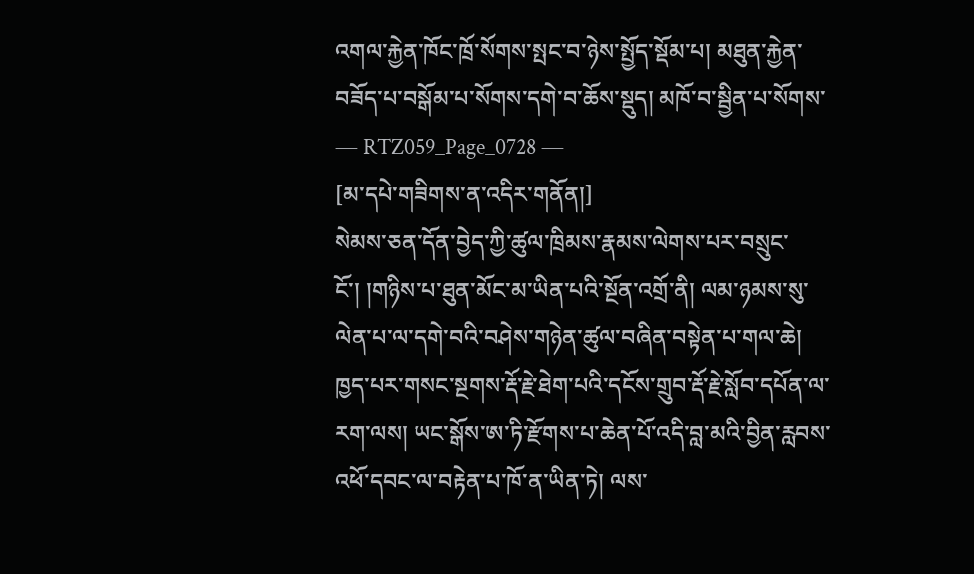འགལ་རྐྱེན་ཁོང་ཁྲོ་སོགས་སྤང་བ་ཉེས་སྤྱོད་སྡོམ་པ། མཐུན་རྐྱེན་བཟོད་པ་བསྒོམ་པ་སོགས་དགེ་བ་ཆོས་སྡུད། མཁོ་བ་སྦྱིན་པ་སོགས་ ― RTZ059_Page_0728 ―
[མ་དཔེ་གཟིགས་ན་འདིར་གནོན།]
སེམས་ཅན་དོན་བྱེད་ཀྱི་ཚུལ་ཁྲིམས་རྣམས་ལེགས་པར་བསྲུང་ངོ་། །གཉིས་པ་ཐུན་མོང་མ་ཡིན་པའི་སྔོན་འགྲོ་ནི། ལམ་ཉམས་སུ་ལེན་པ་ལ་དགེ་བའི་བཤེས་གཉེན་ཚུལ་བཞིན་བསྟེན་པ་གལ་ཆེ། ཁྱད་པར་གསང་སྔགས་རྡོ་རྗེ་ཐེག་པའི་དངོས་གྲུབ་རྡོ་རྗེ་སློབ་དཔོན་ལ་རག་ལས། ཡང་སྒོས་ཨ་ཏི་རྫོགས་པ་ཆེན་པོ་འདི་བླ་མའི་བྱིན་རླབས་འཕོ་དབང་ལ་བརྟེན་པ་ཁོ་ན་ཡིན་ཏེ། ལས་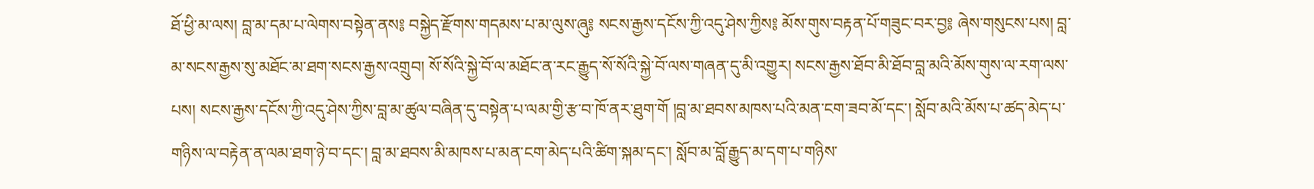ཐོ་ཕྱི་མ་ལས། བླ་མ་དམ་པ་ལེགས་བསྟེན་ནས༔ བསྐྱེད་རྫོགས་གདམས་པ་མ་ལུས་ཞུ༔ སངས་རྒྱས་དངོས་ཀྱི་འདུ་ཤེས་ཀྱིས༔ མོས་གུས་བརྟན་པོ་གཟུང་བར་བྱ༔ ཞེས་གསུངས་པས། བླ་མ་སངས་རྒྱས་སུ་མཐོང་མ་ཐག་སངས་རྒྱས་འགྲུབ། སོ་སོའི་སྐྱེ་བོ་ལ་མཐོང་ན་རང་རྒྱུད་སོ་སོའི་སྐྱེ་བོ་ལས་གཞན་དུ་མི་འགྱུར། སངས་རྒྱས་ཐོབ་མི་ཐོབ་བླ་མའི་མོས་གུས་ལ་རག་ལས་པས། སངས་རྒྱས་དངོས་ཀྱི་འདུ་ཤེས་ཀྱིས་བླ་མ་ཚུལ་བཞིན་དུ་བསྟེན་པ་ལམ་གྱི་རྩ་བ་ཁོ་ནར་ཐུག་གོ །བླ་མ་ཐབས་མཁས་པའི་མན་ངག་ཟབ་མོ་དང་། སློབ་མའི་མོས་པ་ཚད་མེད་པ་གཉིས་ལ་བརྟེན་ན་ལམ་ཐག་ཉེ་བ་དང་། བླ་མ་ཐབས་མི་མཁས་པ་མན་ངག་མེད་པའི་ཚིག་སྐམ་དང་། སློབ་མ་བློ་རྒྱུད་མ་དག་པ་གཉིས་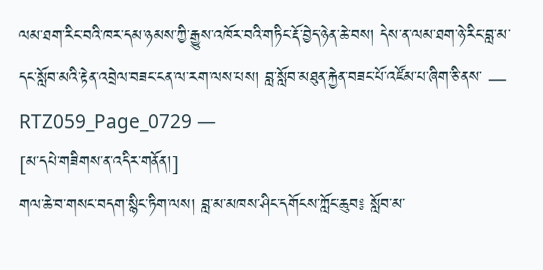ལམ་ཐག་རིང་བའི་ཁར་དམ་ཉམས་ཀྱི་རྒྱུས་འཁོར་བའི་གཏིང་རྡོ་བྱེད་ཉེན་ཆེ་བས། དེས་ན་ལམ་ཐག་ཉེ་རིང་བླ་མ་དང་སློབ་མའི་རྟེན་འབྲེལ་བཟང་ངན་ལ་རག་ལས་པས། བླ་སློབ་མཐུན་རྐྱེན་བཟང་པོ་འཛོམ་པ་ཞིག་ཅི་ནས་ ― RTZ059_Page_0729 ―
[མ་དཔེ་གཟིགས་ན་འདིར་གནོན།]
གལ་ཆེ་བ་གསང་བདག་སྙིང་ཏིག་ལས། བླ་མ་མཁས་ཤིང་དགོངས་ཀློང་ཆུབ༔ སློབ་མ་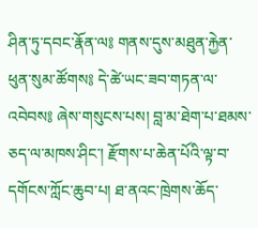ཤིན་ཏུ་དབང་རྣོན་ལ༔ གནས་དུས་མཐུན་རྐྱེན་ཕུན་སུམ་ཚོགས༔ དེ་ཚེ་ཡང་ཟབ་གཏན་ལ་འབེབས༔ ཞེས་གསུངས་པས། བླ་མ་ཐེག་པ་ཐམས་ཅད་ལ་མཁས་ཤིང་། རྫོགས་པ་ཆེན་པོའི་ལྟ་བ་དགོངས་ཀློང་ཆུབ་པ། ཐ་ནའང་ཁྲེགས་ཆོད་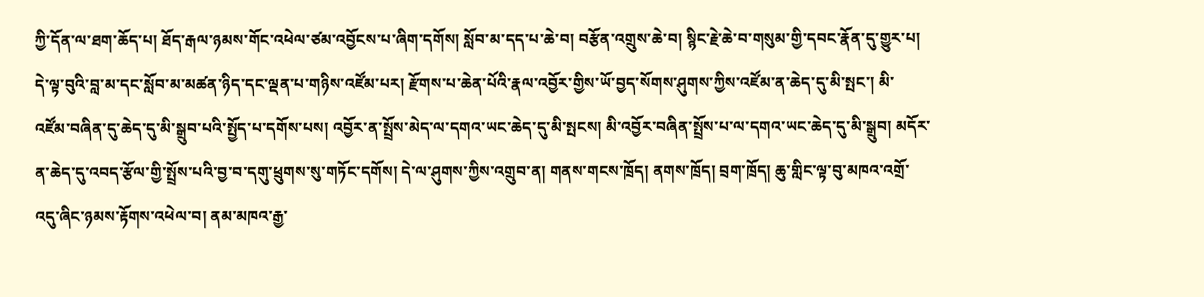ཀྱི་དོན་ལ་ཐག་ཆོད་པ། ཐོད་རྒལ་ཉམས་གོང་འཕེལ་ཙམ་འབྱོངས་པ་ཞིག་དགོས། སློབ་མ་དད་པ་ཆེ་བ། བརྩོན་འགྲུས་ཆེ་བ། སྙིང་རྗེ་ཆེ་བ་གསུམ་གྱི་དབང་རྣོན་དུ་གྱུར་པ། དེ་ལྟ་བུའི་བླ་མ་དང་སློབ་མ་མཚན་ཉིད་དང་ལྡན་པ་གཉིས་འཛོམ་པར། རྫོགས་པ་ཆེན་པོའི་རྣལ་འབྱོར་གྱིས་ཡོ་བྱད་སོགས་ཤུགས་ཀྱིས་འཛོམ་ན་ཆེད་དུ་མི་སྤང་། མི་འཛོམ་བཞིན་དུ་ཆེད་དུ་མི་སྒྲུབ་པའི་སྤྱོད་པ་དགོས་པས། འབྱོར་ན་སྤྲོས་མེད་ལ་དགའ་ཡང་ཆེད་དུ་མི་སྤངས། མི་འབྱོར་བཞིན་སྤྲོས་པ་ལ་དགའ་ཡང་ཆེད་དུ་མི་སྒྲུབ། མདོར་ན་ཆེད་དུ་འབད་རྩོལ་གྱི་སྤྲོས་པའི་བྱ་བ་དགུ་ཕྲུགས་སུ་གཏོང་དགོས། དེ་ལ་ཤུགས་ཀྱིས་འགྲུབ་ན། གནས་གངས་ཁྲོད། ནགས་ཁྲོད། བྲག་ཁྲོད། ཆུ་གླིང་ལྟ་བུ་མཁའ་འགྲོ་འདུ་ཞིང་ཉམས་རྟོགས་འཕེལ་བ། ནམ་མཁའ་རྒྱ་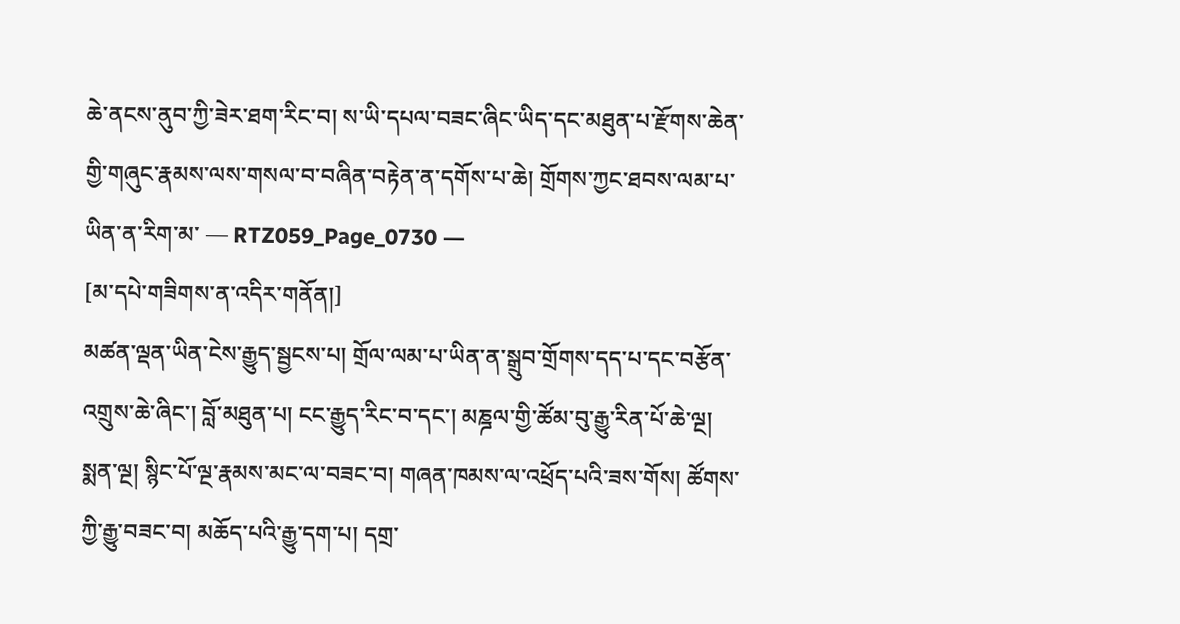ཆེ་ནངས་ནུབ་ཀྱི་ཟེར་ཐག་རིང་བ། ས་ཡི་དཔལ་བཟང་ཞིང་ཡིད་དང་མཐུན་པ་རྫོགས་ཆེན་གྱི་གཞུང་རྣམས་ལས་གསལ་བ་བཞིན་བརྟེན་ན་དགོས་པ་ཆེ། གྲོགས་ཀྱང་ཐབས་ལམ་པ་ཡིན་ན་རིག་མ་ ― RTZ059_Page_0730 ―
[མ་དཔེ་གཟིགས་ན་འདིར་གནོན།]
མཚན་ལྡན་ཡིན་ངེས་རྒྱུད་སྦྱངས་པ། གྲོལ་ལམ་པ་ཡིན་ན་སྒྲུབ་གྲོགས་དད་པ་དང་བརྩོན་འགྲུས་ཆེ་ཞིང་། བློ་མཐུན་པ། ངང་རྒྱུད་རིང་བ་དང་། མཎྜལ་གྱི་ཚོམ་བུ་རྒྱུ་རིན་པོ་ཆེ་ལྔ། སྨན་ལྔ། སྙིང་པོ་ལྔ་རྣམས་མང་ལ་བཟང་བ། གཞན་ཁམས་ལ་འཕྲོད་པའི་ཟས་གོས། ཚོགས་ཀྱི་རྒྱུ་བཟང་བ། མཆོད་པའི་རྒྱུ་དག་པ། དགྲ་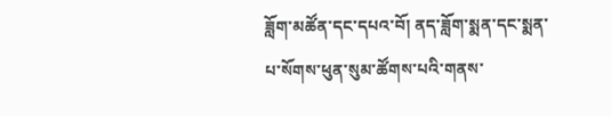ཟློག་མཚོན་དང་དཔའ་བོ། ནད་ཟློག་སྨན་དང་སྨན་པ་སོགས་ཕུན་སུམ་ཚོགས་པའི་གནས་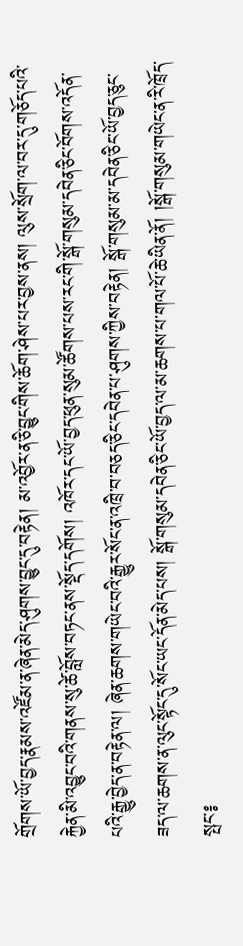གྲོགས་ཡོ་བྱད་རྣམས་འཛོམ་ན་ཞེན་མེད་ཤུགས་བྱུང་དུ་བརྟེན། མ་འབྱོར་ན་ཅི་བྱུང་གིས་ཆོག་ཤེས་པར་བྱས་ནས། ལུས་སྲོག་ལ་བར་དུ་གཅོད་པའི་རྐྱེན་མི་འབྱུང་བའི་གནས་སུ་ཚེ་བློས་བཏང་ནས་སྡོད་དགོས། འཁོར་དང་ཡོ་བྱད་ཕུན་སུམ་ཚོགས་པས་རང་གི་སྒོ་གསུམ་དབེན་ཅིང་བོགས་འདོན་པའི་རྒྱུ་བྱེད་ན་བརྟེན་ལ། ཞེན་ཆགས་གཡེང་བའི་རྒྱུར་སོང་ན་འཁྲི་བ་བཅད་ཅིང་དབེན་པ་ཤུགས་ཀྱིས་བརྟེན། སྒོ་གསུམ་མ་དབེན་ཅིང་ཡོ་བྱད་ཅུང་ཟད་ལ་ཆགས་ན་ལུང་སྟོང་དུ་སོང་ཡང་དོན་མེད་པས། སྒོ་གསུམ་དབེན་ཅིང་ཡོ་བྱད་ལ་མ་ཆགས་པ་གལ་པོ་ཆེ་ཡིན་ནོ། །སྒོ་གསུམ་གཡེང་ན་རི་ཁྲོད་སྤང་༔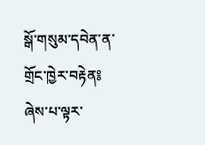སྒོ་གསུམ་དབེན་ན་གྲོང་ཁྱེར་བརྟེན༔ ཞེས་པ་ལྟར་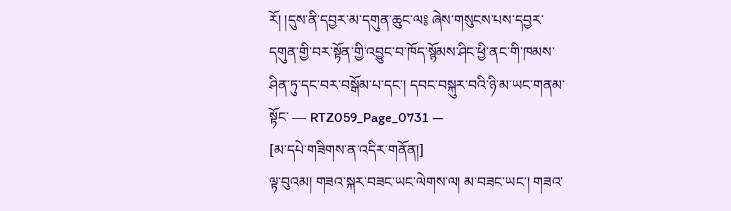རོ། །དུས་ནི་དབྱར་མ་དགུན་ཆུང་ལ༔ ཞེས་གསུངས་པས་དབྱར་དགུན་གྱི་བར་སྟོན་གྱི་འབྱུང་བ་ཁོད་སྙོམས་ཤིང་ཕྱི་ནང་གི་ཁམས་ཤིན་ཏུ་དང་བར་བསྒོམ་པ་དང་། དབང་བསྐུར་བའི་ཉི་མ་ཡང་གནམ་སྟོང་ ― RTZ059_Page_0731 ―
[མ་དཔེ་གཟིགས་ན་འདིར་གནོན།]
ལྟ་བུའམ། གཟའ་སྐར་བཟང་ཡང་ལེགས་ལ། མ་བཟང་ཡང་། གཟའ་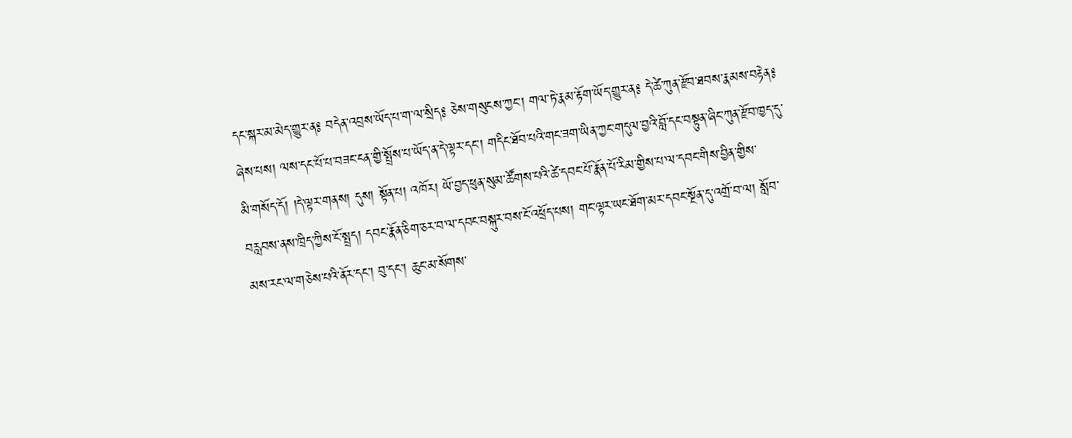དང་སྐར་མ་མེད་གྱུར་ན༔ བདེན་འབྲས་ཡོད་པ་ག་ལ་སྲིད༔ ཅེས་གསུངས་ཀྱང་། གལ་ཏེ་རྣམ་རྟོག་ཡོད་གྱུར་ན༔ དེ་ཚེ་ཀུན་རྫོབ་ཐབས་རྣམས་བརྟེན༔ ཞེས་པས། ལས་དང་པོ་པ་བཟང་ངན་གྱི་སྤྲོས་པ་ཡོད་ན་དེ་ལྟར་དང་། གདིང་ཐོབ་པའི་གང་ཟག་ཡིན་ཀྱང་གདུལ་བྱའི་བློ་དང་བསྟུན་ཞིང་ཀུན་རྫོབ་ཁྱད་དུ་མི་གསོད་དོ། །དེ་ལྟར་གནས། དུས། སྟོན་པ། འཁོར། ཡོ་བྱད་ཕུན་སུམ་ཚོགས་པའི་ཚེ་དབང་པོ་རྣོན་པོ་རིམ་གྱིས་པ་ལ་དབང་གིས་བྱིན་གྱིས་བརླབས་ནས་ཁྲིད་ཀྱིས་ངོ་སྤྲད། དབང་རྣོན་ཅིག་ཅར་བ་ལ་དབང་བསྐུར་བས་ངོ་འཕྲོད་པས། གང་ལྟར་ཡང་ཐོག་མར་དབང་སྔོན་དུ་འགྲོ་བ་ལ། སློབ་མས་རང་ལ་གཅེས་པའི་ནོར་དང་། བུ་དང་། ཆུང་མ་སོགས་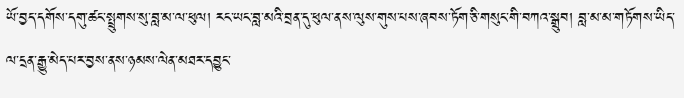ཡོ་བྱད་དགོས་དགུ་ཚང་སྤྲུགས་སུ་བླ་མ་ལ་ཕུལ། རང་ཡང་བླ་མའི་བྲན་དུ་ཕུལ་ནས་ལུས་གུས་པས་ཞབས་ཏོག་ཅི་གསུང་གི་བཀའ་སྒྲུབ། བླ་མ་མ་གཏོགས་ཡིད་ལ་དྲན་རྒྱུ་མེད་པར་བྱས་ནས་ཉམས་ལེན་མཐར་དབྱུང་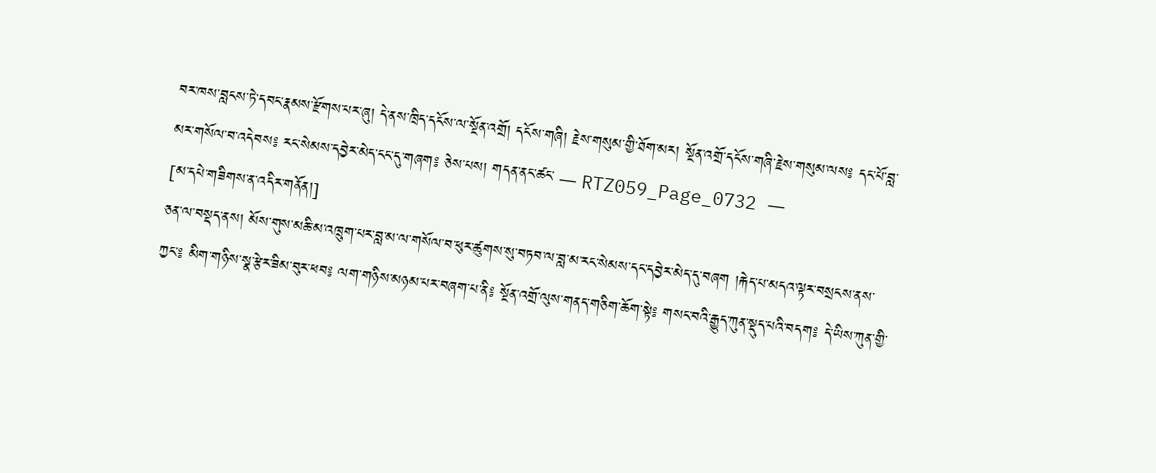བར་ཁས་བླངས་ཏེ་དབང་རྣམས་རྫོགས་པར་ཞུ། དེ་ནས་ཁྲིད་དངོས་ལ་སྔོན་འགྲོ། དངོས་གཞི། རྗེས་གསུམ་གྱི་ཐོག་མར། སྔོན་འགྲོ་དངོས་གཞི་རྗེས་གསུམ་ལས༔ དང་པོ་བླ་མར་གསོལ་བ་འདེབས༔ རང་སེམས་དབྱེར་མེད་ངང་དུ་གཞག༔ ཅེས་པས། གདན་ནང་ཚང་ ― RTZ059_Page_0732 ―
[མ་དཔེ་གཟིགས་ན་འདིར་གནོན།]
ཅན་ལ་བསྡད་ནས། མོས་གུས་མཆི་མ་འཁྲུག་པར་བླ་མ་ལ་གསོལ་བ་ཕུར་ཚུགས་སུ་བཏབ་ལ་བླ་མ་རང་སེམས་དང་དབྱེར་མེད་དུ་བཞག །རྐེད་པ་མདའ་ལྟར་བསྲངས་ནས་ཀྱང་༔ མིག་གཉིས་སྣ་རྩེར་ཟིམ་བུར་ཕབ༔ ལག་གཉིས་མཉམ་པར་བཞག་པ་ནི༔ སྔོན་འགྲོ་ལུས་གནད་གཅིག་ཆོག་སྟེ༔ གསང་བའི་རྒྱུད་ཀུན་སྡུད་པའི་བདག༔ དེ་ཡིས་ཀུན་གྱི་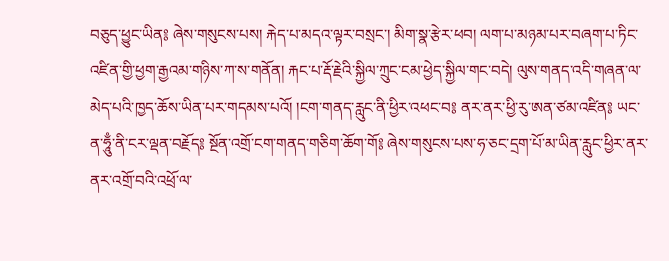བཅུད་ཕྱུང་ཡིན༔ ཞེས་གསུངས་པས། རྐེད་པ་མདའ་ལྟར་བསྲང་། མིག་སྣ་རྩེར་ཕབ། ལག་པ་མཉམ་པར་བཞག་པ་ཏིང་འཛིན་གྱི་ཕྱག་རྒྱའམ་གཉིས་ཀ་ས་གནོན། རྐང་པ་རྡོ་རྗེའི་སྐྱིལ་ཀྲུང་ངམ་ཕྱེད་སྐྱིལ་གང་བདེ། ལུས་གནད་འདི་གཞན་ལ་མེད་པའི་ཁྱད་ཆོས་ཡིན་པར་གདམས་པའོ། །ངག་གནད་རླུང་ནི་ཕྱིར་འཕང་བ༔ ནར་ནར་ཕྱི་རུ་ཨན་ཙམ་འཛིན༔ ཡང་ན་ཧཱུྃ་ནི་ངར་ལྡན་བརྗོད༔ སྔོན་འགྲོ་ངག་གནད་གཅིག་ཆོག་གོ༔ ཞེས་གསུངས་པས་ཧ་ཅང་དྲག་པོ་མ་ཡིན་རླུང་ཕྱིར་ནར་ནར་འགྲོ་བའི་འཕྲོ་ལ་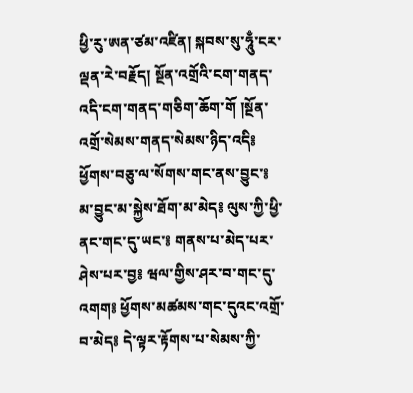ཕྱི་རུ་ཨན་ཙམ་འཛིན། སྐབས་སུ་ཧཱུྃ་ངར་ལྡན་རེ་བརྗོད། སྔོན་འགྲོའི་ངག་གནད་འདི་ངག་གནད་གཅིག་ཆོག་གོ །སྔོན་འགྲོ་སེམས་གནད་སེམས་ཉིད་འདི༔ ཕྱོགས་བཅུ་ལ་སོགས་གང་ནས་བྱུང་༔ མ་བྱུང་མ་སྐྱེས་ཐོག་མ་མེད༔ ལུས་ཀྱི་ཕྱི་ནང་གང་དུ་ཡང་༔ གནས་པ་མེད་པར་ཤེས་པར་བྱ༔ ཝལ་གྱིས་ཤར་བ་གང་དུ་འགག༔ ཕྱོགས་མཚམས་གང་དུའང་འགྲོ་བ་མེད༔ དེ་ལྟར་རྟོགས་པ་སེམས་ཀྱི་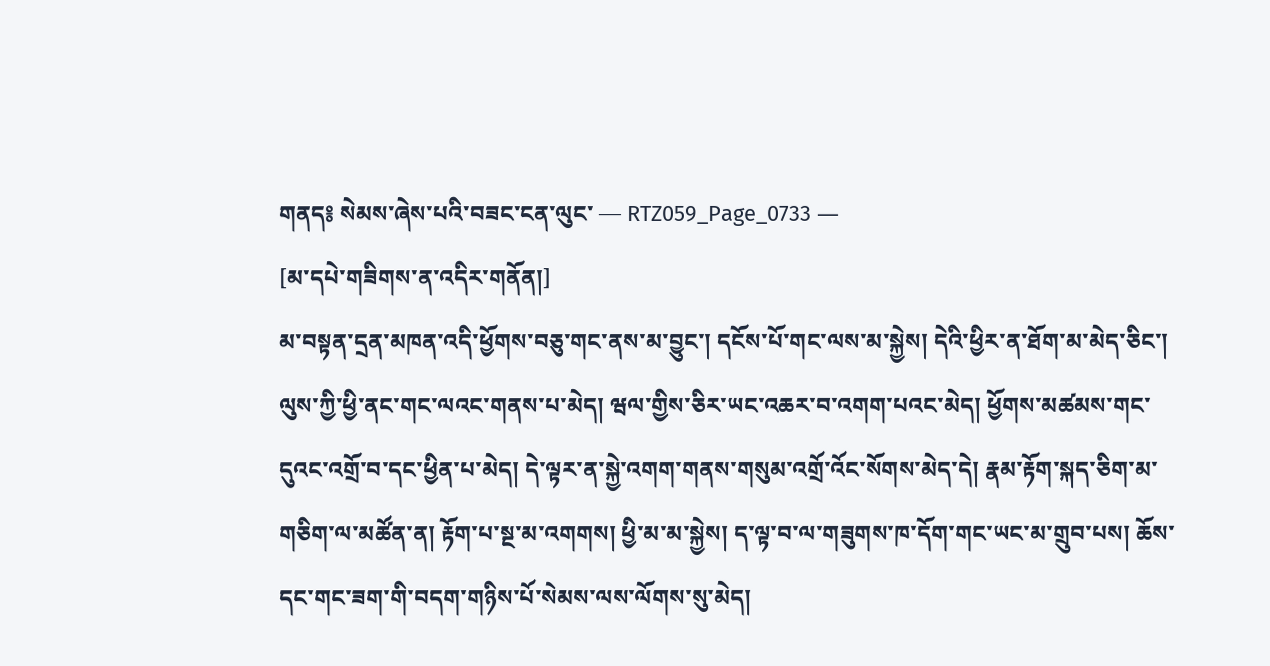གནད༔ སེམས་ཞེས་པའི་བཟང་ངན་ལུང་ ― RTZ059_Page_0733 ―
[མ་དཔེ་གཟིགས་ན་འདིར་གནོན།]
མ་བསྟན་དྲན་མཁན་འདི་ཕྱོགས་བཅུ་གང་ནས་མ་བྱུང་། དངོས་པོ་གང་ལས་མ་སྐྱེས། དེའི་ཕྱིར་ན་ཐོག་མ་མེད་ཅིང་། ལུས་ཀྱི་ཕྱི་ནང་གང་ལའང་གནས་པ་མེད། ཝལ་གྱིས་ཅིར་ཡང་འཆར་བ་འགག་པའང་མེད། ཕྱོགས་མཚམས་གང་དུའང་འགྲོ་བ་དང་ཕྱིན་པ་མེད། དེ་ལྟར་ན་སྐྱེ་འགག་གནས་གསུམ་འགྲོ་འོང་སོགས་མེད་དེ། རྣམ་རྟོག་སྐད་ཅིག་མ་གཅིག་ལ་མཚོན་ན། རྟོག་པ་སྔ་མ་འགགས། ཕྱི་མ་མ་སྐྱེས། ད་ལྟ་བ་ལ་གཟུགས་ཁ་དོག་གང་ཡང་མ་གྲུབ་པས། ཆོས་དང་གང་ཟག་གི་བདག་གཉིས་པོ་སེམས་ལས་ལོགས་སུ་མེད།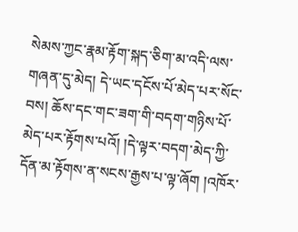སེམས་ཀྱང་རྣམ་རྟོག་སྐད་ཅིག་མ་འདི་ལས་གཞན་དུ་མེད། དེ་ཡང་དངོས་པོ་མེད་པར་སོང་བས། ཆོས་དང་གང་ཟག་གི་བདག་གཉིས་པོ་མེད་པར་རྟོགས་པའོ། །དེ་ལྟར་བདག་མེད་ཀྱི་དོན་མ་རྟོགས་ན་སངས་རྒྱས་པ་ལྟ་ཞོག །འཁོར་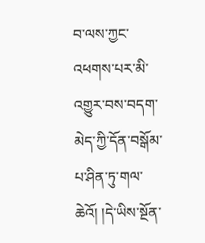བ་ལས་ཀྱང་འཕགས་པར་མི་འགྱུར་བས་བདག་མེད་ཀྱི་དོན་བསྒོམ་པ་ཤིན་ཏུ་གལ་ཆེའོ། །དེ་ཡིས་སྔོན་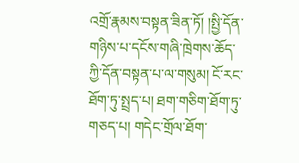འགྲོ་རྣམས་བསྟན་ཟིན་ཏོ། །སྤྱི་དོན་གཉིས་པ་དངོས་གཞི་ཁྲེགས་ཆོད་ཀྱི་དོན་བསྟན་པ་ལ་གསུམ། ངོ་རང་ཐོག་ཏུ་སྤྲད་པ། ཐག་གཅིག་ཐོག་ཏུ་གཅད་པ། གདེང་གྲོལ་ཐོག་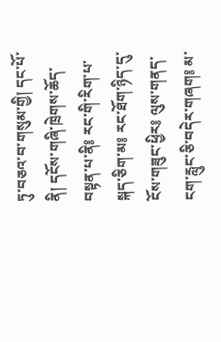ཏུ་བཅའ་བ་གསུམ་གྱི། དང་པོ་ནི། དངོས་གཞི་ཁྲེགས་ཆོད་བསྟན་པ་ནི༔ རང་གི་རིག་པ་སྐད་ཅིག་མ༔ རང་ཐོག་ཉིད་དུ་ངོས་གཟུང་ཕྱིར༔ ལུས་གནད་ངག་རླུང་ཅི་བདེར་གཞག༔ མ་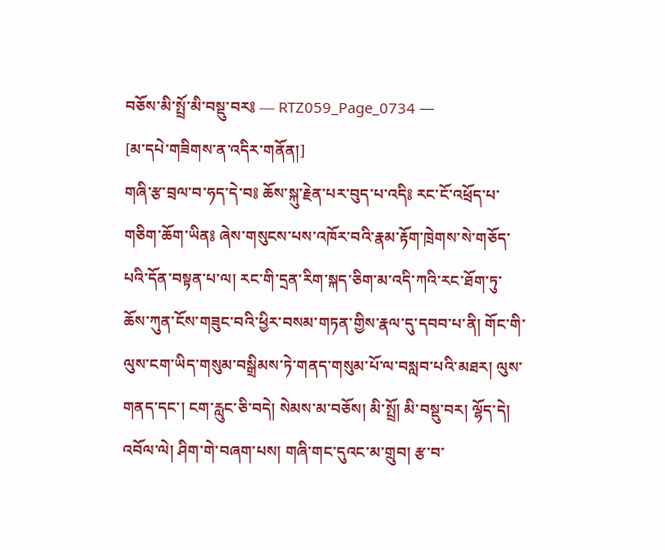བཅོས་མི་སྤྲོ་མི་བསྡུ་བར༔ ― RTZ059_Page_0734 ―
[མ་དཔེ་གཟིགས་ན་འདིར་གནོན།]
གཞི་རྩ་བྲལ་བ་ཧད་དེ་བ༔ ཆོས་སྐུ་རྗེན་པར་བུད་པ་འདི༔ རང་ངོ་འཕྲོད་པ་གཅིག་ཆོག་ཡིན༔ ཞེས་གསུངས་པས་འཁོར་བའི་རྣམ་རྟོག་ཁྲེགས་སེ་གཅོད་པའི་དོན་བསྟན་པ་ལ། རང་གི་དྲན་རིག་སྐད་ཅིག་མ་འདི་ཀའི་རང་ཐོག་ཏུ་ཆོས་ཀུན་ངོས་གཟུང་བའི་ཕྱིར་བསམ་གཏན་གྱིས་རྣལ་དུ་དབབ་པ་ནི། གོང་གི་ལུས་ངག་ཡིད་གསུམ་བསྒྲིམས་ཏེ་གནད་གསུམ་པོ་ལ་བསླབ་པའི་མཐར། ལུས་གནད་དང་། ངག་རླུང་ཅི་བདེ། སེམས་མ་བཅོས། མི་སྤྲོ། མི་བསྡུ་བར། ལྷོད་དེ། འབོལ་ལེ། ཤིག་གེ་བཞག་པས། གཞི་གང་དུའང་མ་གྲུབ། རྩ་བ་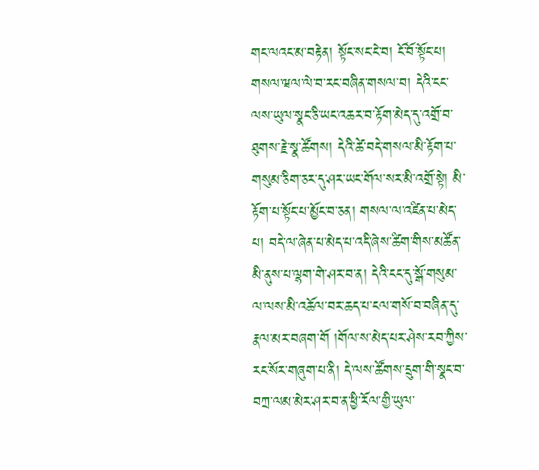གང་ལའང་མ་བརྟེན། སྟོང་སང་ངེ་བ། ངོ་བོ་སྟོང་པ། གསལ་ཝལ་ལེ་བ་རང་བཞིན་གསལ་བ། དེའི་ངང་ལས་ཡུལ་སྣང་ཅི་ཡང་འཆར་བ་རྟོག་མེད་དུ་འགྲོ་བ་ཐུགས་རྗེ་སྣ་ཚོགས། དེའི་ཚེ་བདེ་གསལ་མི་རྟོག་པ་གསུམ་ཅིག་ཅར་དུ་ཤར་ཡང་གོལ་སར་མི་འགྲོ་སྟེ། མི་རྟོག་པ་སྟོང་པ་མྱོང་བ་ཅན། གསལ་ལ་འཛིན་པ་མེད་པ། བདེ་ལ་ཞེན་པ་མེད་པ་འདི་ཞེས་ཚིག་གིས་མཚོན་མི་ནུས་པ་ལྷག་གེ་ཤར་བ་ན། དེའི་ངང་དུ་སྒོ་གསུམ་ལ་ལས་མི་འཆོལ་བར་ཆད་པ་ངལ་གསོ་བ་བཞིན་དུ་རྣལ་མར་བཞག་གོ །གོལ་ས་མེད་པར་ཤེས་རབ་ཀྱིས་རང་སོར་གཞུག་པ་ནི། དེ་ལས་ཚོགས་དྲུག་གི་སྣང་བ་བཀྲ་ལམ་མེར་ཤར་བ་ན་ཕྱི་རོལ་གྱི་ཡུལ་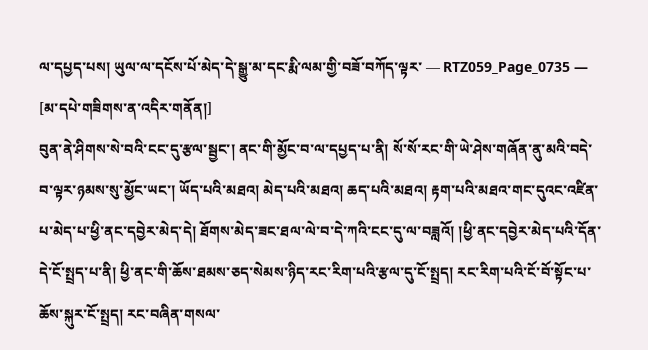ལ་དཔྱད་པས། ཡུལ་ལ་དངོས་པོ་མེད་དེ་སྒྱུ་མ་དང་རྨི་ལམ་གྱི་བཟོ་བཀོད་ལྟར་ ― RTZ059_Page_0735 ―
[མ་དཔེ་གཟིགས་ན་འདིར་གནོན།]
བུན་ནེ་ཤིགས་སེ་བའི་ངང་དུ་རྩལ་སྦྱང་། ནང་གི་མྱོང་བ་ལ་དཔྱད་པ་ནི། སོ་སོ་རང་གི་ཡེ་ཤེས་གཞོན་ནུ་མའི་བདེ་བ་ལྟར་ཉམས་སུ་མྱོང་ཡང་། ཡོད་པའི་མཐའ། མེད་པའི་མཐའ། ཆད་པའི་མཐའ། རྟག་པའི་མཐའ་གང་དུའང་འཛིན་པ་མེད་པ་ཕྱི་ནང་དབྱེར་མེད་དེ། ཐོགས་མེད་ཟང་ཐལ་ལེ་བ་དེ་ཀའི་ངང་དུ་ལ་བཟླའོ། །ཕྱི་ནང་དབྱེར་མེད་པའི་དོན་དེ་ངོ་སྤྲད་པ་ནི། ཕྱི་ནང་གི་ཆོས་ཐམས་ཅད་སེམས་ཉིད་རང་རིག་པའི་རྩལ་དུ་ངོ་སྤྲད། རང་རིག་པའི་ངོ་བོ་སྟོང་པ་ཆོས་སྐུར་ངོ་སྤྲད། རང་བཞིན་གསལ་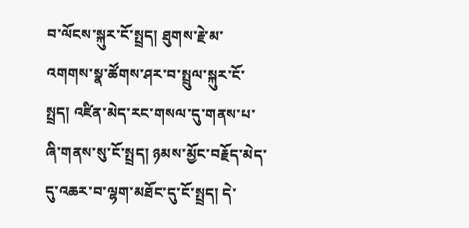བ་ལོངས་སྐུར་ངོ་སྤྲད། ཐུགས་རྗེ་མ་འགགས་སྣ་ཚོགས་ཤར་བ་སྤྲུལ་སྐུར་ངོ་སྤྲད། འཛིན་མེད་རང་གསལ་དུ་གནས་པ་ཞི་གནས་སུ་ངོ་སྤྲད། ཉམས་མྱོང་བརྗོད་མེད་དུ་འཆར་བ་ལྷག་མཐོང་དུ་ངོ་སྤྲད། དེ་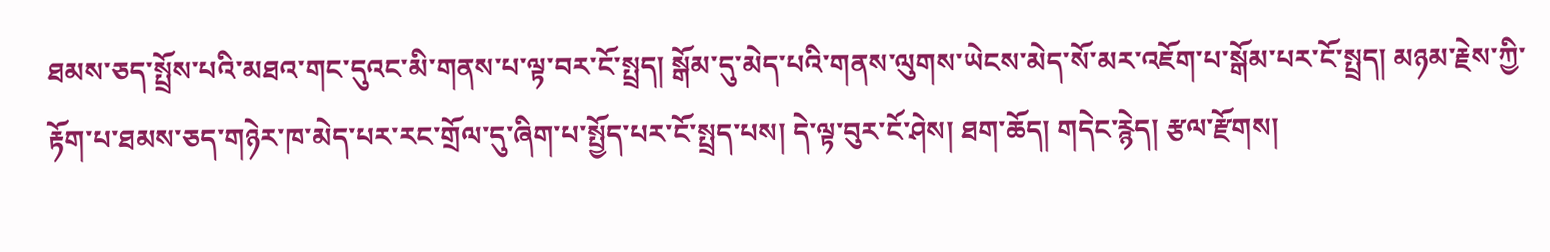ཐམས་ཅད་སྤྲོས་པའི་མཐའ་གང་དུའང་མི་གནས་པ་ལྟ་བར་ངོ་སྤྲད། སྒོམ་དུ་མེད་པའི་གནས་ལུགས་ཡེངས་མེད་སོ་མར་འཇོག་པ་སྒོམ་པར་ངོ་སྤྲད། མཉམ་རྗེས་ཀྱི་རྟོག་པ་ཐམས་ཅད་གཉེར་ཁ་མེད་པར་རང་གྲོལ་དུ་ཞིག་པ་སྤྱོད་པར་ངོ་སྤྲད་པས། དེ་ལྟ་བུར་ངོ་ཤེས། ཐག་ཆོད། གདེང་རྙེད། རྩལ་རྫོགས།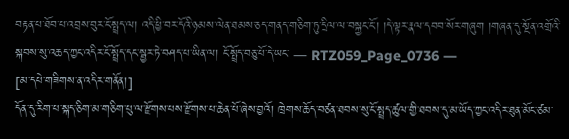བརྟན་པ་ཐོབ་པ་འབྲས་བུར་ངོ་སྤྲད་ལ། འདི་ཕྱི་བར་དོའི་ཉམས་ལེན་ཐམས་ཅད་གནད་གཅིག་ཏུ་དྲིལ་ལ་བསྐྱང་ངོ་། །དེ་ལྟར་རྣལ་དབབ་སོར་གཞུག །གཞན་དུ་སྔོན་འགྲོའི་སྐབས་སུ་འཆད་ཀྱང་འདིར་ངོ་སྤྲོད་དང་སྦྱར་ཏེ་བཤད་པ་ཡིན་ལ། ངོ་སྤྲོད་བཅུ་པོ་དེ་ཡང་ ― RTZ059_Page_0736 ―
[མ་དཔེ་གཟིགས་ན་འདིར་གནོན།]
དོན་དུ་རིག་པ་སྐད་ཅིག་མ་གཅིག་པུ་ལ་རྫོགས་པས་རྫོགས་པ་ཆེན་པོ་ཞེས་བྱའོ། ཁྲེགས་ཆོད་བཙན་ཐབས་སུ་ངོ་སྤྲད་ཚུལ་གྱི་ཐབས་དུ་མ་ཡོད་ཀྱང་འདིར་ཐུན་མོང་ཙམ་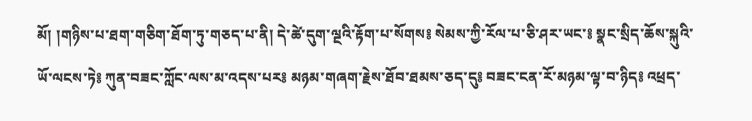མོ། །གཉིས་པ་ཐག་གཅིག་ཐོག་ཏུ་གཅད་པ་ནི། དེ་ཚེ་དུག་ལྔའི་རྟོག་པ་སོགས༔ སེམས་ཀྱི་རོལ་པ་ཅི་ཤར་ཡང་༔ སྣང་སྲིད་ཆོས་སྐུའི་ཡོ་ལངས་ཏེ༔ ཀུན་བཟང་ཀློང་ལས་མ་འདས་པར༔ མཉམ་གཞག་རྗེས་ཐོབ་ཐམས་ཅད་དུ༔ བཟང་ངན་རོ་མཉམ་ལྟ་བ་ཉིད༔ འཕྲད་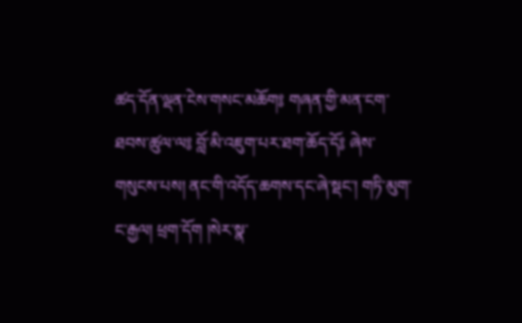ཚད་དོན་ལྡན་ངེས་གསང་མཆོག༔ གཞན་གྱི་མན་ངག་ཐབས་ཚུལ་ལ༔ བློ་མི་འཇུག་པར་ཐག་ཆོད་དོ༔ ཞེས་གསུངས་པས། ནང་གི་འདོད་ཆགས་དང་ཞེ་སྡང་། གཏི་མུག་ང་རྒྱལ། ཕྲག་དོག །སེར་སྣ་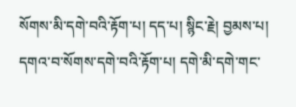སོགས་མི་དགེ་བའི་རྟོག་པ། དད་པ། སྙིང་རྗེ། བྱམས་པ། དགའ་བ་སོགས་དགེ་བའི་རྟོག་པ། དགེ་མི་དགེ་གང་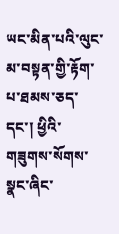ཡང་མིན་པའི་ལུང་མ་བསྟན་གྱི་རྟོག་པ་ཐམས་ཅད་དང་། ཕྱིའི་གཟུགས་སོགས་སྣང་ཞིང་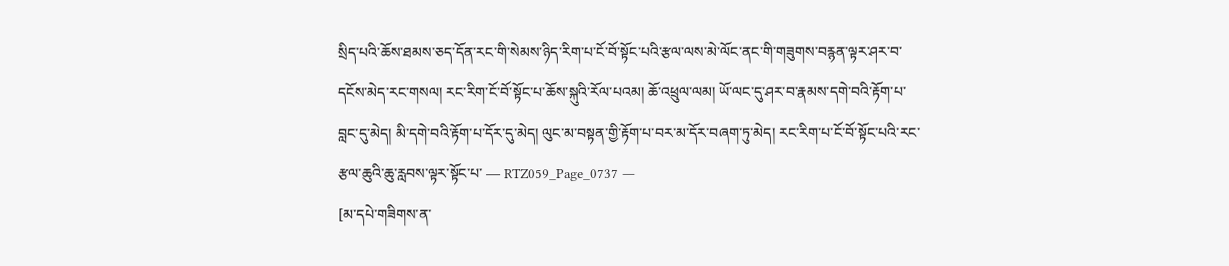སྲིད་པའི་ཆོས་ཐམས་ཅད་དོན་རང་གི་སེམས་ཉིད་རིག་པ་ངོ་བོ་སྟོང་པའི་རྩལ་ལས་མེ་ལོང་ནང་གི་གཟུགས་བརྙན་ལྟར་ཤར་བ་དངོས་མེད་རང་གསལ། རང་རིག་ངོ་བོ་སྟོང་པ་ཆོས་སྐུའི་རོལ་པའམ། ཆོ་འཕྲུལ་ལམ། ཡོ་ལང་དུ་ཤར་བ་རྣམས་དགེ་བའི་རྟོག་པ་བླང་དུ་མེད། མི་དགེ་བའི་རྟོག་པ་དོར་དུ་མེད། ལུང་མ་བསྟན་གྱི་རྟོག་པ་བར་མ་དོར་བཞག་ཏུ་མེད། རང་རིག་པ་ངོ་བོ་སྟོང་པའི་རང་རྩལ་ཆུའི་ཆུ་རླབས་ལྟར་སྟོང་པ་ ― RTZ059_Page_0737 ―
[མ་དཔེ་གཟིགས་ན་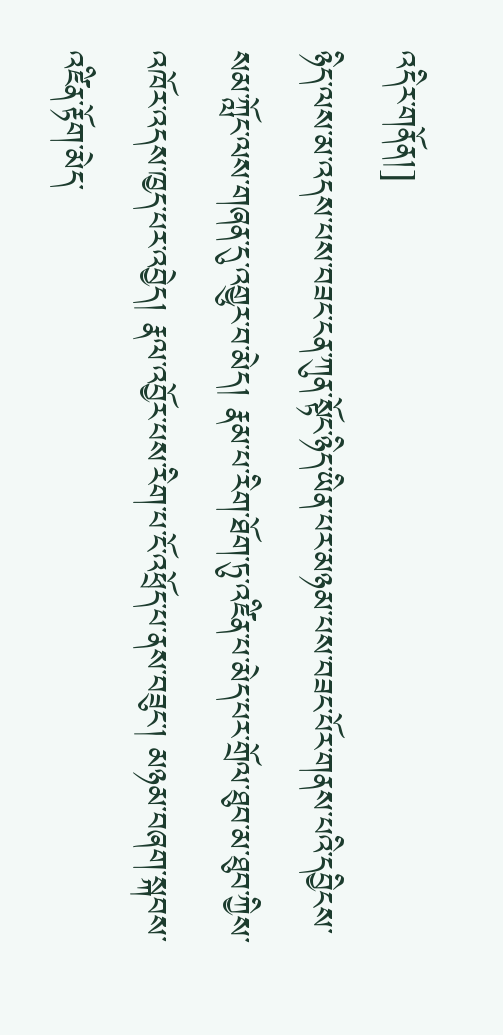འདིར་གནོན།]
ཉིད་ལས་མ་འདས་པས་བཟང་ངན་ཀུན་སྟོང་ཉིད་ཡིན་པར་མཉམ་པས་བཟང་པོར་གནས་པའི་དབྱིངས་སམ་ཀློང་ལས་གཞན་དུ་འགྱུར་བ་མེད། རྣམ་པ་རིག་ཐོག་ཏུ་འཛིན་པ་མེད་པར་གྲོལ་ཐུབ་མ་ཐུབ་ཀྱིས་འཁོར་འདས་ཁྱད་པར་འབྱེད། རྣལ་འབྱོར་པས་རིག་པ་ངོ་འཕྲོད་པ་ནས་བཟུང་། མཉམ་བཞག་སྐབས་འཛིན་རྟོག་མེད་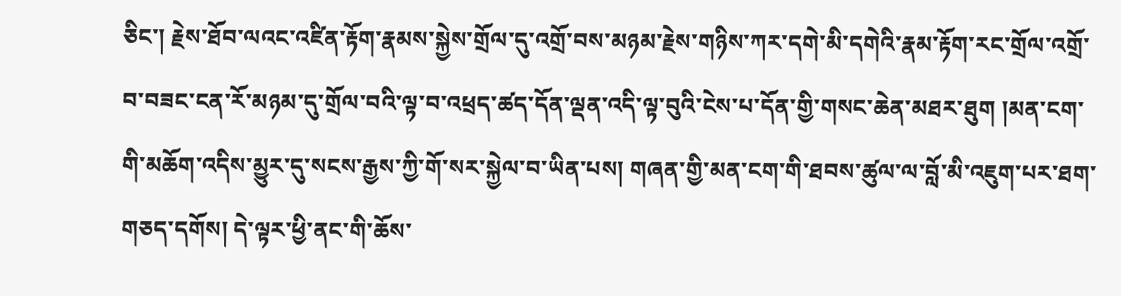ཅིང་། རྗེས་ཐོབ་ལའང་འཛིན་རྟོག་རྣམས་སྐྱེས་གྲོལ་དུ་འགྲོ་བས་མཉམ་རྗེས་གཉིས་ཀར་དགེ་མི་དགེའི་རྣམ་རྟོག་རང་གྲོལ་འགྲོ་བ་བཟང་ངན་རོ་མཉམ་དུ་གྲོལ་བའི་ལྟ་བ་འཕྲད་ཚད་དོན་ལྡན་འདི་ལྟ་བུའི་ངེས་པ་དོན་གྱི་གསང་ཆེན་མཐར་ཐུག །མན་ངག་གི་མཆོག་འདིས་མྱུར་དུ་སངས་རྒྱས་ཀྱི་གོ་སར་སྐྱེལ་བ་ཡིན་པས། གཞན་གྱི་མན་ངག་གི་ཐབས་ཚུལ་ལ་བློ་མི་འཇུག་པར་ཐག་གཅད་དགོས། དེ་ལྟར་ཕྱི་ནང་གི་ཆོས་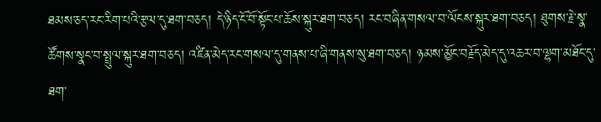ཐམས་ཅད་རང་རིག་པའི་རྩལ་དུ་ཐག་བཅད། དེ་ཉིད་ངོ་བོ་སྟོང་པ་ཆོས་སྐུར་ཐག་བཅད། རང་བཞིན་གསལ་བ་ལོངས་སྐུར་ཐག་བཅད། ཐུགས་རྗེ་སྣ་ཚོགས་སྣང་བ་སྤྲུལ་སྐུར་ཐག་བཅད། འཛིན་མེད་རང་གསལ་དུ་གནས་པ་ཞི་གནས་སུ་ཐག་བཅད། ཉམས་མྱོང་བརྗོད་མེད་དུ་འཆར་བ་ལྷག་མཐོང་དུ་ཐག་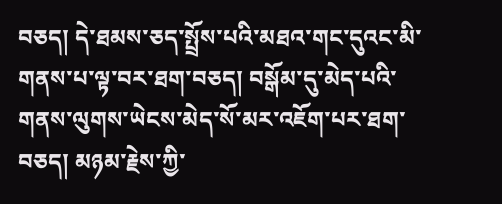བཅད། དེ་ཐམས་ཅད་སྤྲོས་པའི་མཐའ་གང་དུའང་མི་གནས་པ་ལྟ་བར་ཐག་བཅད། བསྒོམ་དུ་མེད་པའི་གནས་ལུགས་ཡེངས་མེད་སོ་མར་འཇོག་པར་ཐག་བཅད། མཉམ་རྗེས་ཀྱི་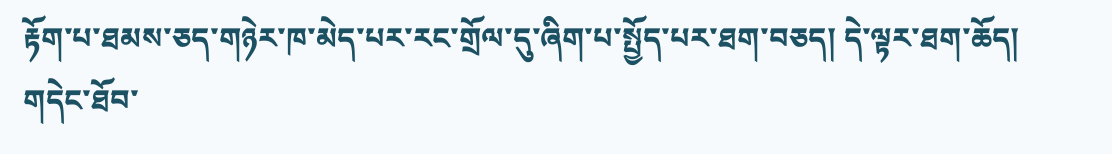རྟོག་པ་ཐམས་ཅད་གཉེར་ཁ་མེད་པར་རང་གྲོལ་དུ་ཞིག་པ་སྤྱོད་པར་ཐག་བཅད། དེ་ལྟར་ཐག་ཆོད། གདེང་ཐོབ་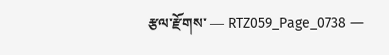རྩལ་རྫོགས་ ― RTZ059_Page_0738 ―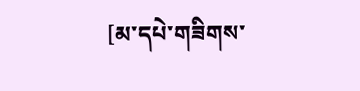[མ་དཔེ་གཟིགས་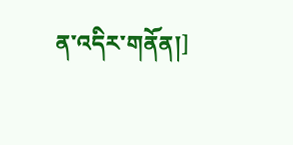ན་འདིར་གནོན།]